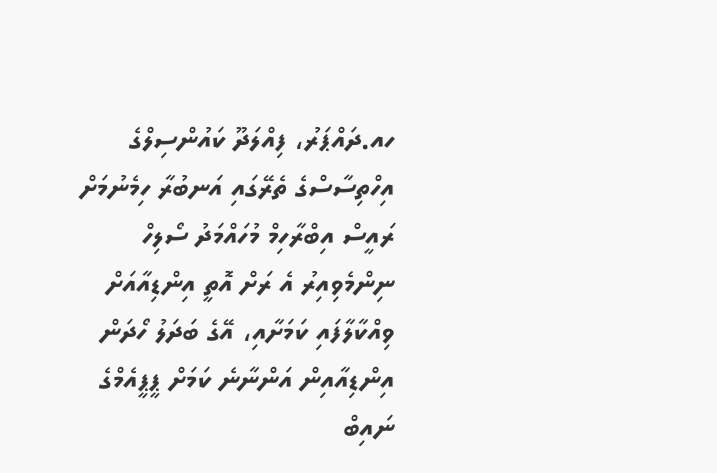ހއ.ދައްޕަރު، ފިއްލަދޫ ކައުންސިލްގެ އިހްތިސާސްގެ ތެރޭގައި އަނބުރާ ހިމެނުމަށް ރައީސް އިބްރާހިމް މުހައްމަދު ސޯލިހް ނިންމެވިއިރު އެ ރަށް އޮތީ އިންޑިއާއަށް ވިއްކާލާފައި ކަމަށާއި، އޭގެ ބަދަލު ހޯދަން އިންޑިއާއިން އަންނާނެ ކަމަށް ޕީޕީއެމްގެ ނައިބް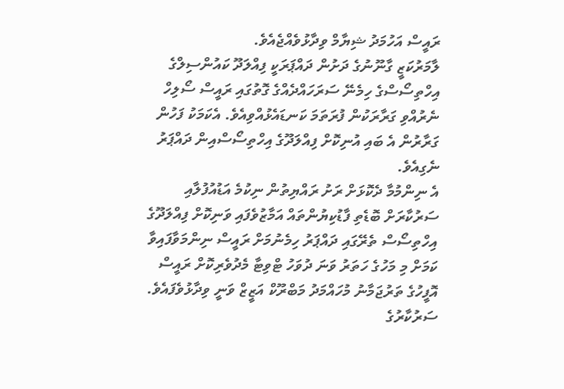ރައީސް އަހުމަދު ޝިޔާމް ވިދާޅުވެއްޖެއެވެ.
ލާމަރުކަޒީ ގާނޫނުގެ ދަށުން ދައްޕަރަކީ ފިއްލަދޫ ކައުންސިލްގެ އިހްތިސޯސްގެ ހިމެނޭ ސަރަހައްދެއްގެ ގޮތުގައި ރައީސް ސޯލިހް ނެރުއްވި ގަރާރަކުން ފުރަތަމަ ކަނޑައެޅުއްވިއެވެ. އެކަމަކު ފަހުން ގަރާރުން އެ ބައި އުނިކޮށް ފިއްލަދޫގެ އިހްތިސޯސްއިން ދައްޕަރު ނެގިއެވެ.
އެ ނިންމުމާ ދެކޮޅަށް ރަށު ރައްޔިތުން ނިކުމެ އަޑުއުފުލާއި ސަރުކާރަށް ބޮޑެތި ފާޑުކިޔުންތައް އަމާޒުވެފައި ވަނިކޮށް ފިއްލަދޫގެ އިހްތިސޯސް ތެރޭގައި ދައްޕަރު ހިމެނުމަށް ރައީސް ނިންމަވާފައިވާ ކަމަށް މި މަހުގެ ހަތަރު ވަނަ ދުވަހު ޓްވިޓާ މެދުވެރިކޮށް ރައީސް އޮފީހުގެ ތަރުޖަމާނު މުހައްމަދު މަބްރޫކް އަޒީޒް ވަނީ ވިދާޅުވެފައެވެ.
ސަރުކާރުގެ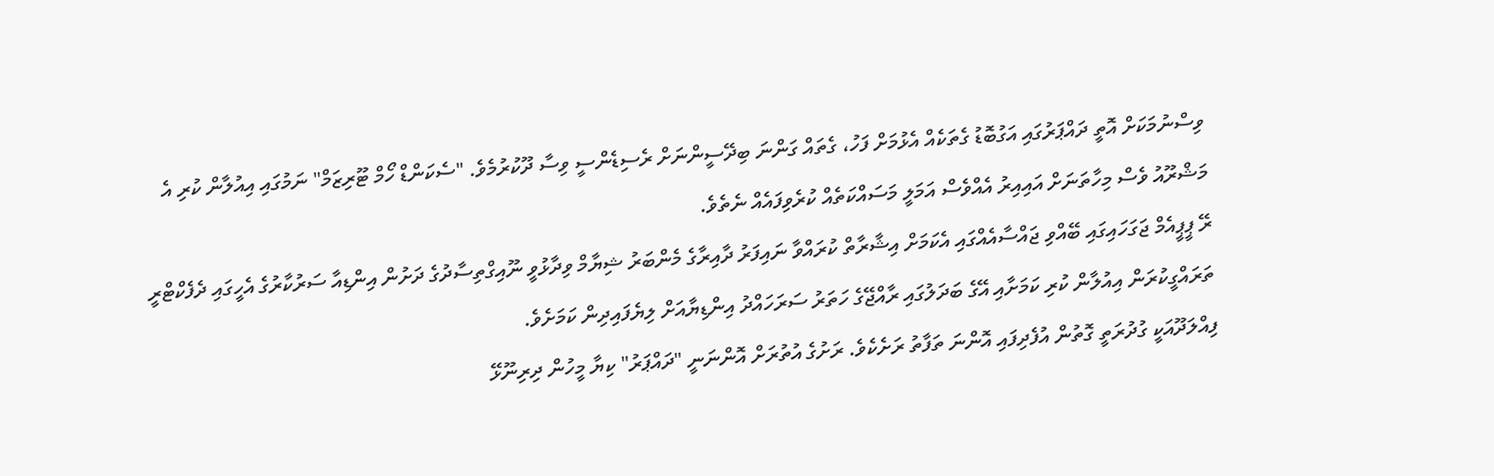ވިސްނުމަކަށް އޮތީ ދައްޕަރުގައި އަގުބޮޑު ގެތަކެއް އެޅުމަށް ފަހު، ގެތައް ގަންނަ ބިދޭސީންނަށް ރެސިޑެންސީ ވިސާ ދޫކުރުމެވެ. "ސެކަންޑް ހޯމް ޓޫރިޒަމް" ނަމުގައި އިއުލާން ކުރި އެ މަޝްރޫއު ވެސް މިހާތަނަށް އައިއިރު އެއްވެސް އަމަލީ މަސައްކަތެއް ކުރެވިފައެއް ނެތެވެ.
ރޭ ޕީޕީއެމް ޖަގަހައިގައި ބޭއްވި ޖައްސާއެއްގައި އެކަމަށް އިޝާރާތް ކުރައްވާ ނައިފަރު ދާއިރާގެ މެންބަރު ޝިޔާމް ވިދާޅުވީ ނޫއިގްތިސާދުގެ ދަށުން އިންޑިއާ ސަރުކާރުގެ އެހީގައި ދެފެކްޓްރީ ތަރައްގީކުރަން އިއުލާން ކުރި ކަމަށާއި އޭގެ ބަދަލުގައި ރާއްޖޭގެ ހަތަރު ސަރަހައްދު އިންޑިޔާއަށް ލިޔެފައިދިން ކަމަށެވެ.
ފިއްލަދޫއަކީ ގުދުރަތީ ގޮތުން އުފެދިފައި އޮންނަ ތަފާތު ރަށެކެވެ. ރަށުގެ އުތުރަށް އޮންނަނީ "ދައްޕަރު" ކިޔާ މީހުން ދިރިނޫޅޭ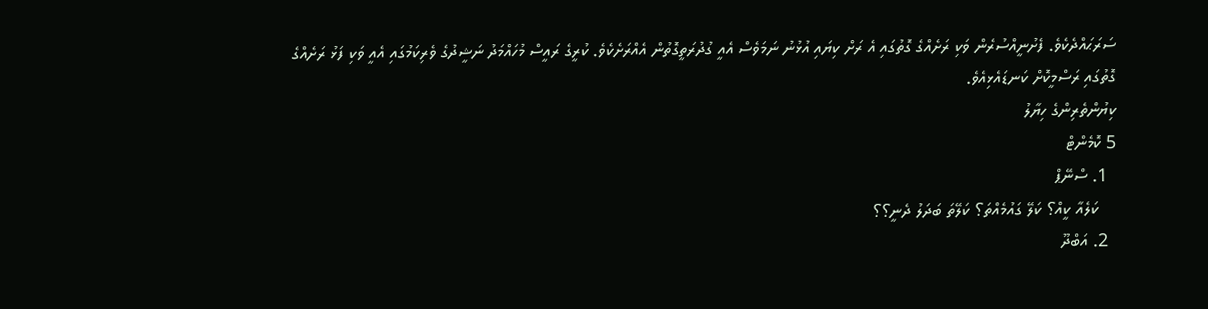ސަރަޙައްދެކެވެ. ފެށުނީއްސުރެން ވަކި ރަށެއްގެ ގޮތުގައި އެ ރަށް ކިޔައި އުޅުނު ނަމަވެސް އެއީ ގުދުރަތީގޮތުން އެއްރަށެކެވެ. ކުރީގެ ރައީސް މުހައްމަދު ނަޝީދުގެ ވެރިކަމުގައި އެއީ ވަކި ފަޅު ރަށެއްގެ ގޮތުގައި ރަސްމީކޮށް ކަނޑައެޅިއެވެ.
ކިޔުންތެރިންގެ ހިޔާލު
5 ކޮމެންޓް
  1. ސްނޭޕް
    ކަލެއާ ކީއް؟ ކަލޭ ގައުމެއްތަ؟ ކަލޭތަ ބަދަލު ދެނީ؟؟
  2. އަބްދޫ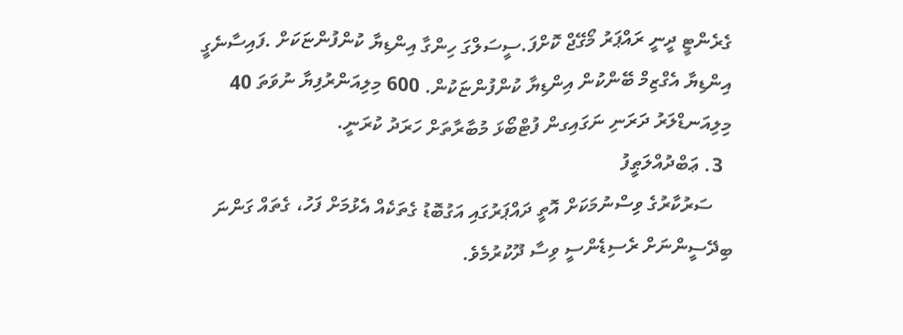ގެރެންޓީ ދީނީ ރައްޕަރު މޯގޭޖް ކޮށްފަ.ސީސަލްގަ ހިންގާ އިންޑިޔާ ކުންފުންޏަކަށް .ފައިސާނެގީ އިންޑިޔާ އެގްޒިމް ބޭންކުން އިންޑިޔާ ކުންފުންޏަކުން. 600 މިލިއަންރުފިޔާ ނުވަތަ 40 މިލިއަނޑްލަރު ދަރަނި ނަގައިގން ފުޓްބޯޅަ މުބާރާތަށް ހަރަދު ކުރަނީ.
  3. ޢަބްދުއްލަޠީފު
    ސަރުކާރުގެ ވިސްނުމަކަށް އޮތީ ދައްޕަރުގައި އަގުބޮޑު ގެތަކެއް އެޅުމަށް ފަހު، ގެތައް ގަންނަ ބިދޭސީންނަށް ރެސިޑެންސީ ވިސާ ދޫކުރުމެވެ.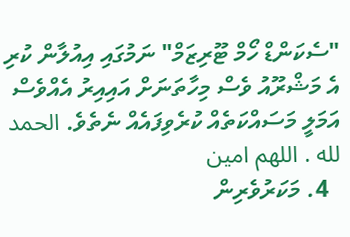"ސެކަންޑް ހޯމް ޓޫރިޒަމް" ނަމުގައި އިއުލާން ކުރި އެ މަޝްރޫއު ވެސް މިހާތަނަށް އައިއިރު އެއްވެސް އަމަލީ މަސައްކަތެއް ކުރެވިފައެއް ނެތެވެ. الحمد لله . اللهم امين
  4. މަކަރުވެރިން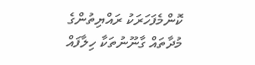ކޮންމެފަހަރަކު ރައްޔިތުންގެ މުދާތައް ގާނޫނުތަކާ ހިލާފައް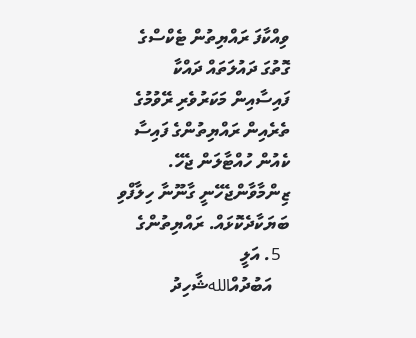ވިއްކާފަ ރައްޔިތުން ޓެކްސްގެ ގޮތުގަ ދައުލަތައް ދައްކާ ފައިސާއިން މަކަރުވެރި ރޭވުމުގެ ތެރެއިން ރައްޔިތުންގެ ފައިސާ ކެއުން ހުއްޓާލަން ޖެހޭ. ޒިންމާވާންޖެހޭނީ ގާނޫނާ ހިލާފްވި ބަޔަކާދެކޮޅައް. ރައްޔިތުންގެ
  5. އަލީ
    އަބުދުއްاللهޝާހިދު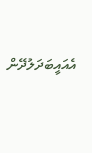އެއައީބަދަލުދޭން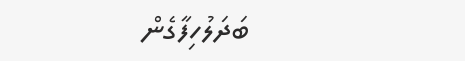ބަދަލުހިފާގެން